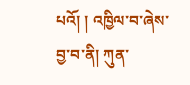པའོ། ། འཁྱིལ་བ་ཞེས་བྱ་བ་ནི། ཀུན་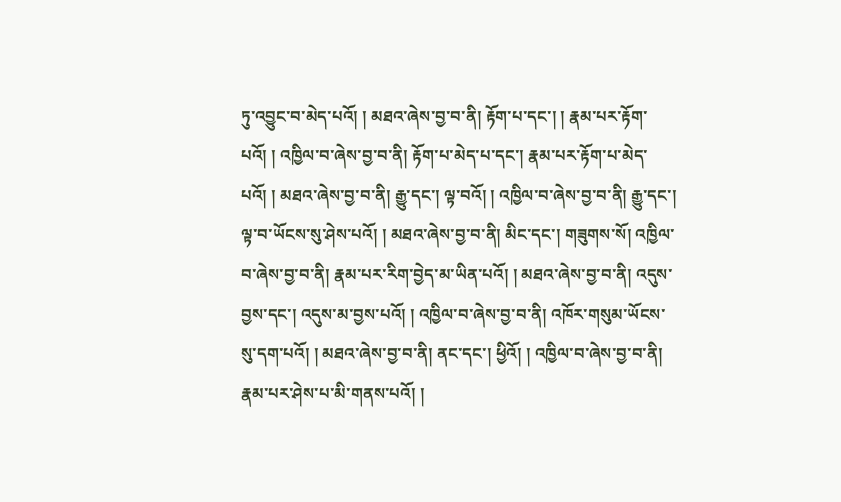ཏུ་འབྱུང་བ་མེད་པའོ། ། མཐའ་ཞེས་བྱ་བ་ནི། རྟོག་པ་དང་། ། རྣམ་པར་རྟོག་པའོ། ། འཁྱིལ་བ་ཞེས་བྱ་བ་ནི། རྟོག་པ་མེད་པ་དང་། རྣམ་པར་རྟོག་པ་མེད་པའོ། ། མཐའ་ཞེས་བྱ་བ་ནི། རྒྱུ་དང་། ལྟ་བའོ། ། འཁྱིལ་བ་ཞེས་བྱ་བ་ནི། རྒྱུ་དང་། ལྟ་བ་ཡོངས་སུ་ཤེས་པའོ། ། མཐའ་ཞེས་བྱ་བ་ནི། མིང་དང་། གཟུགས་སོ། འཁྱིལ་བ་ཞེས་བྱ་བ་ནི། རྣམ་པར་རིག་བྱེད་མ་ཡིན་པའོ། ། མཐའ་ཞེས་བྱ་བ་ནི། འདུས་བྱས་དང་། འདུས་མ་བྱས་པའོ། ། འཁྱིལ་བ་ཞེས་བྱ་བ་ནི། འཁོར་གསུམ་ཡོངས་སུ་དག་པའོ། ། མཐའ་ཞེས་བྱ་བ་ནི། ནང་དང་། ཕྱིའོ། ། འཁྱིལ་བ་ཞེས་བྱ་བ་ནི། རྣམ་པར་ཤེས་པ་མི་གནས་པའོ། །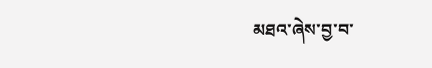མཐའ་ཞེས་བྱ་བ་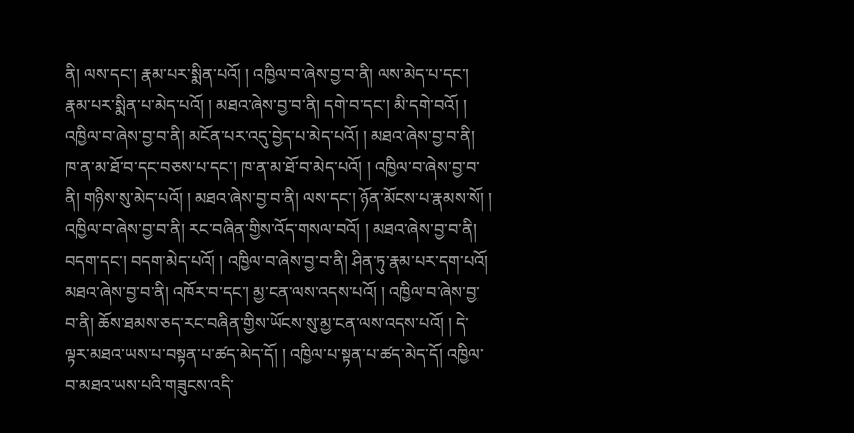ནི། ལས་དང་། རྣམ་པར་སྨིན་པའོ། ། འཁྱིལ་བ་ཞེས་བྱ་བ་ནི། ལས་མེད་པ་དང་། རྣམ་པར་སྨིན་པ་མེད་པའོ། ། མཐའ་ཞེས་བྱ་བ་ནི། དགེ་བ་དང་། མི་དགེ་བའོ། ། འཁྱིལ་བ་ཞེས་བྱ་བ་ནི། མངོན་པར་འདུ་བྱེད་པ་མེད་པའོ། ། མཐའ་ཞེས་བྱ་བ་ནི། ཁ་ན་མ་ཐོ་བ་དང་བཅས་པ་དང་། ཁ་ན་མ་ཐོ་བ་མེད་པའོ། ། འཁྱིལ་བ་ཞེས་བྱ་བ་ནི། གཉིས་སུ་མེད་པའོ། ། མཐའ་ཞེས་བྱ་བ་ནི། ལས་དང་། ཉོན་མོངས་པ་རྣམས་སོ། ། འཁྱིལ་བ་ཞེས་བྱ་བ་ནི། རང་བཞིན་གྱིས་འོད་གསལ་བའོ། ། མཐའ་ཞེས་བྱ་བ་ནི། བདག་དང་། བདག་མེད་པའོ། ། འཁྱིལ་བ་ཞེས་བྱ་བ་ནི། ཤིན་ཏུ་རྣམ་པར་དག་པའོ། མཐའ་ཞེས་བྱ་བ་ནི། འཁོར་བ་དང་། མྱ་ངན་ལས་འདས་པའོ། ། འཁྱིལ་བ་ཞེས་བྱ་བ་ནི། ཆོས་ཐམས་ཅད་རང་བཞིན་གྱིས་ཡོངས་སུ་མྱ་ངན་ལས་འདས་པའོ། ། དེ་ལྟར་མཐའ་ཡས་པ་བསྟན་པ་ཚད་མེད་དོ། ། འཁྱིལ་པ་སྟན་པ་ཚད་མེད་དོ། འཁྱིལ་བ་མཐའ་ཡས་པའི་གཟུངས་འདི་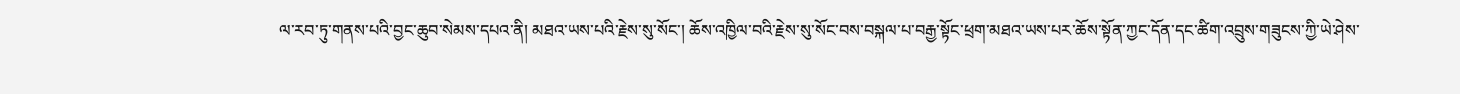ལ་རབ་ཏུ་གནས་པའི་བྱང་ཆུབ་སེམས་དཔའ་ནི། མཐའ་ཡས་པའི་རྗེས་སུ་སོང་། ཆོས་འཁྱིལ་བའི་རྗེས་སུ་སོང་བས་བསྐལ་པ་བརྒྱ་སྟོང་ཕྲག་མཐའ་ཡས་པར་ཆོས་སྟོན་ཀྱང་དོན་དང་ཚིག་འབྲུས་གཟུངས་ཀྱི་ཡེ་ཤེས་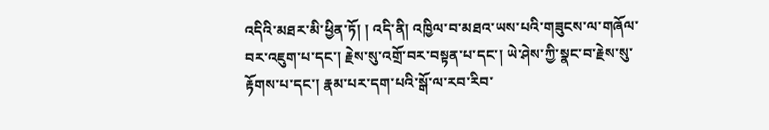འདིའི་མཐར་མི་ཕྱིན་ཏོ། ། འདི་ནི། འཁྱིལ་བ་མཐའ་ཡས་པའི་གཟུངས་ལ་གཞོལ་བར་འཇུག་པ་དང་། རྗེས་སུ་འགྲོ་བར་བསྟན་པ་དང་། ཡེ་ཤེས་ཀྱི་སྣང་བ་རྗེས་སུ་རྟོགས་པ་དང་། རྣམ་པར་དག་པའི་སྒོ་ལ་རབ་རིབ་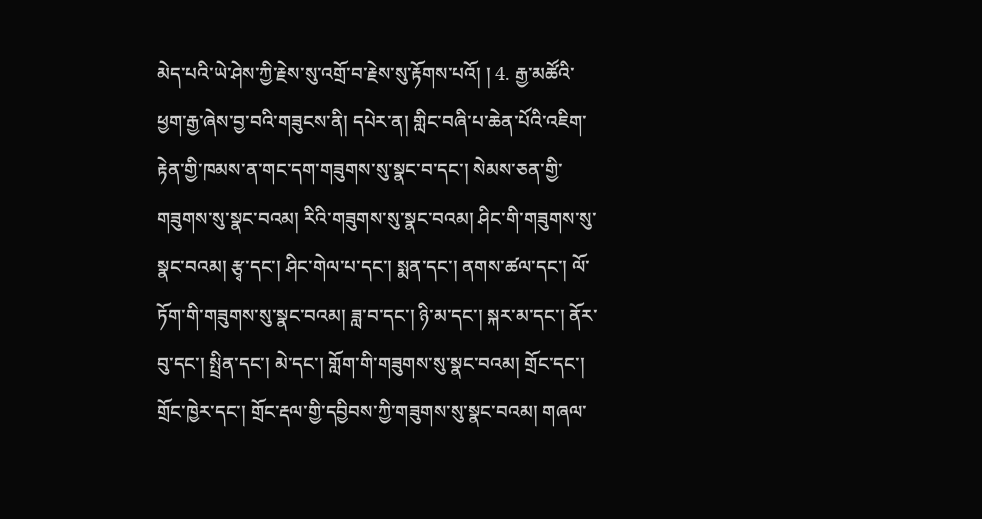མེད་པའི་ཡེ་ཤེས་ཀྱི་རྗེས་སུ་འགྲོ་བ་རྗེས་སུ་རྟོགས་པའོ། ། 4. རྒྱ་མཚོའི་ཕྱག་རྒྱ་ཞེས་བྱ་བའི་གཟུངས་ནི། དཔེར་ན། གླིང་བཞི་པ་ཆེན་པོའི་འཇིག་རྟེན་གྱི་ཁམས་ན་གང་དག་གཟུགས་སུ་སྣང་བ་དང་། སེམས་ཅན་གྱི་གཟུགས་སུ་སྣང་བའམ། རིའི་གཟུགས་སུ་སྣང་བའམ། ཤིང་གི་གཟུགས་སུ་སྣང་བའམ། རྩྭ་དང་། ཤིང་གེལ་པ་དང་། སྨན་དང་། ནགས་ཚལ་དང་། ལོ་ཏོག་གི་གཟུགས་སུ་སྣང་བའམ། ཟླ་བ་དང་། ཉི་མ་དང་། སྐར་མ་དང་། ནོར་བུ་དང་། སྤྲིན་དང་། མེ་དང་། གློག་གི་གཟུགས་སུ་སྣང་བའམ། གྲོང་དང་། གྲོང་ཁྱེར་དང་། གྲོང་རྡལ་གྱི་དབྱིབས་ཀྱི་གཟུགས་སུ་སྣང་བའམ། གཞལ་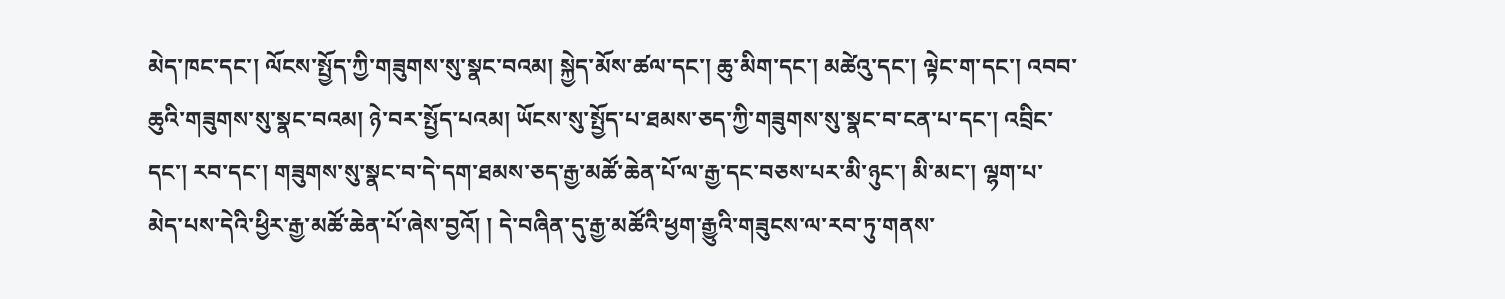མེད་ཁང་དང་། ལོངས་སྤྱོད་ཀྱི་གཟུགས་སུ་སྣང་བའམ། སྐྱེད་མོས་ཚལ་དང་། ཆུ་མིག་དང་། མཚེའུ་དང་། ལྟེང་ག་དང་། འབབ་ཆུའི་གཟུགས་སུ་སྣང་བའམ། ཉེ་བར་སྤྱོད་པའམ། ཡོངས་སུ་སྤྱོད་པ་ཐམས་ཅད་ཀྱི་གཟུགས་སུ་སྣང་བ་ངན་པ་དང་། འབྲིང་དང་། རབ་དང་། གཟུགས་སུ་སྣང་བ་དེ་དག་ཐམས་ཅད་རྒྱ་མཚོ་ཆེན་པོ་ལ་རྒྱ་དང་བཅས་པར་མི་ཉུང་། མི་མང་། ལྷག་པ་མེད་པས་དེའི་ཕྱིར་རྒྱ་མཚོ་ཆེན་པོ་ཞེས་བྱའོ། ། དེ་བཞིན་དུ་རྒྱ་མཚོའི་ཕྱག་རྒྱུའི་གཟུངས་ལ་རབ་ཏུ་གནས་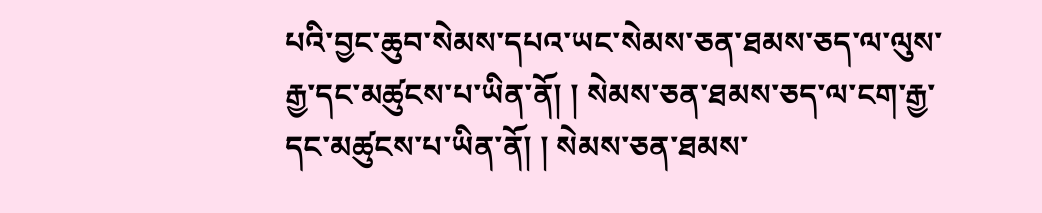པའི་བྱང་ཆུབ་སེམས་དཔའ་ཡང་སེམས་ཅན་ཐམས་ཅད་ལ་ལུས་རྒྱ་དང་མཚུངས་པ་ཡིན་ནོ། ། སེམས་ཅན་ཐམས་ཅད་ལ་ངག་རྒྱ་དང་མཚུངས་པ་ཡིན་ནོ། ། སེམས་ཅན་ཐམས་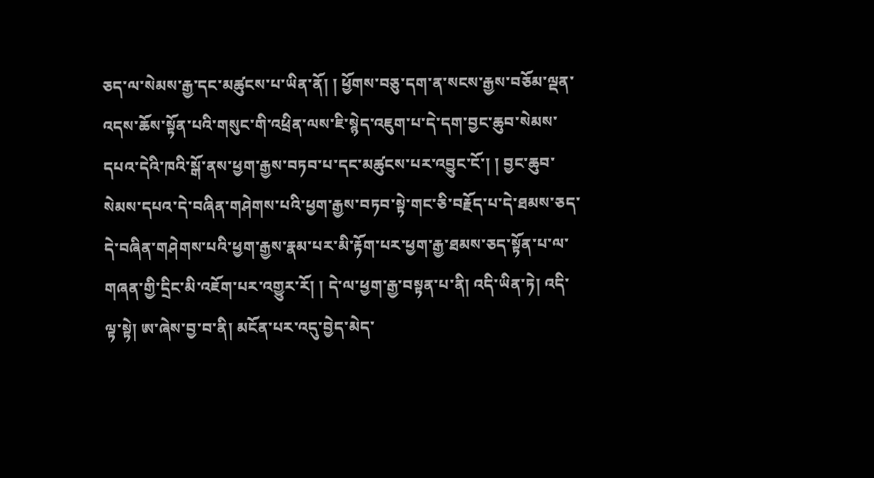ཅད་ལ་སེམས་རྒྱ་དང་མཚུངས་པ་ཡིན་ནོ། ། ཕྱོགས་བཅུ་དག་ན་སངས་རྒྱས་བཅོམ་ལྡན་འདས་ཆོས་སྟོན་པའི་གསུང་གི་འཕྲིན་ལས་ཇི་སྙེད་འཇུག་པ་དེ་དག་བྱང་ཆུབ་སེམས་དཔའ་དེའི་ཁའི་སྒོ་ནས་ཕྱག་རྒྱས་བཏབ་པ་དང་མཚུངས་པར་འབྱུང་ངོ་། ། བྱང་ཆུབ་སེམས་དཔའ་དེ་བཞིན་གཤེགས་པའི་ཕྱག་རྒྱས་བཏབ་སྟེ་གང་ཅི་བརྗོད་པ་དེ་ཐམས་ཅད་དེ་བཞིན་གཤེགས་པའི་ཕྱག་རྒྱས་རྣམ་པར་མི་རྟོག་པར་ཕྱག་རྒྱ་ཐམས་ཅད་སྟོན་པ་ལ་གཞན་གྱི་དྲིང་མི་འཇོག་པར་འགྱུར་རོ། ། དེ་ལ་ཕྱག་རྒྱ་བསྟན་པ་ནི། འདི་ཡིན་ཏེ། འདི་ལྟ་སྟེ། ཨ་ཞེས་བྱ་བ་ནི། མངོན་པར་འདུ་བྱེད་མེད་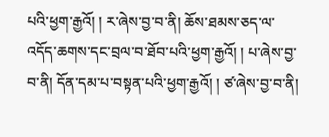པའི་ཕྱག་རྒྱའོ། ། ར་ཞེས་བྱ་བ་ནི། ཆོས་ཐམས་ཅད་ལ་འདོད་ཆགས་དང་བྲལ་བ་ཐོབ་པའི་ཕྱག་རྒྱའོ། ། པ་ཞེས་བྱ་བ་ནི། དོན་དམ་པ་བསྟན་པའི་ཕྱག་རྒྱའོ། ། ཙ་ཞེས་བྱ་བ་ནི།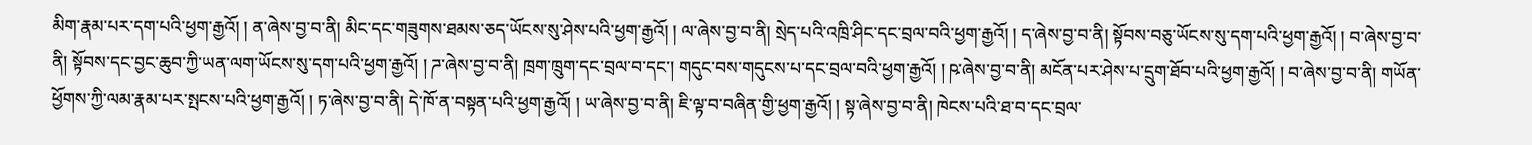མིག་རྣམ་པར་དག་པའི་ཕྱག་རྒྱའོ། ། ན་ཞེས་བྱ་བ་ནི། མིང་དང་གཟུགས་ཐམས་ཅད་ཡོངས་སུ་ཤེས་པའི་ཕྱག་རྒྱའོ། ། ལ་ཞེས་བྱ་བ་ནི། སྲེད་པའི་འཁྲི་ཤིང་དང་བྲལ་བའི་ཕྱག་རྒྱའོ། ། ད་ཞེས་བྱ་བ་ནི། སྟོབས་བཅུ་ཡོངས་སུ་དག་པའི་ཕྱག་རྒྱའོ། ། བ་ཞེས་བྱ་བ་ནི། སྟོབས་དང་བྱང་ཆུབ་ཀྱི་ཡན་ལག་ཡོངས་སུ་དག་པའི་ཕྱག་རྒྱའོ། ། ཌ་ཞེས་བྱ་བ་ནི། ཁྲག་ཁྲུག་དང་བྲལ་བ་དང་། གདུང་བས་གདུངས་པ་དང་བྲལ་བའི་ཕྱག་རྒྱའོ། ། ཥ་ཞེས་བྱ་བ་ནི། མངོན་པར་ཤེས་པ་དྲུག་ཐོབ་པའི་ཕྱག་རྒྱའོ། ། བ་ཞེས་བྱ་བ་ནི། གཡོན་ཕྱོགས་ཀྱི་ལམ་རྣམ་པར་སྤངས་པའི་ཕྱག་རྒྱའོ། ། ཏ་ཞེས་བྱ་བ་ནི། དེ་ཁོ་ན་བསྟན་པའི་ཕྱག་རྒྱའོ། ། ཡ་ཞེས་བྱ་བ་ནི། ཇི་ལྟ་བ་བཞིན་གྱི་ཕྱག་རྒྱའོ། ། སྟ་ཞེས་བྱ་བ་ནི། ཁེངས་པའི་ཐ་བ་དང་བྲལ་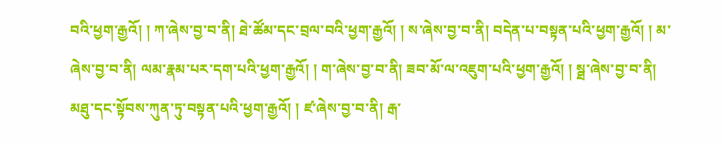བའི་ཕྱག་རྒྱའོ། ། ཀ་ཞེས་བྱ་བ་ནི། ཐེ་ཚོམ་དང་བྲལ་བའི་ཕྱག་རྒྱའོ། ། ས་ཞེས་བྱ་བ་ནི། བདེན་པ་བསྟན་པའི་ཕྱག་རྒྱའོ། ། མ་ཞེས་བྱ་བ་ནི། ལམ་རྣམ་པར་དག་པའི་ཕྱག་རྒྱའོ། ། ག་ཞེས་བྱ་བ་ནི། ཟབ་མོ་ལ་འཇུག་པའི་ཕྱག་རྒྱའོ། ། སྠ་ཞེས་བྱ་བ་ནི། མཐུ་དང་སྟོབས་ཀུན་ཏུ་བསྟན་པའི་ཕྱག་རྒྱའོ། ། ཛ་ཞེས་བྱ་བ་ནི། རྒ་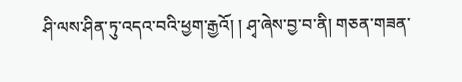ཤི་ལས་ཤིན་ཏུ་འདའ་བའི་ཕྱག་རྒྱའོ། ། ཤྭ་ཞེས་བྱ་བ་ནི། གཅན་གཟན་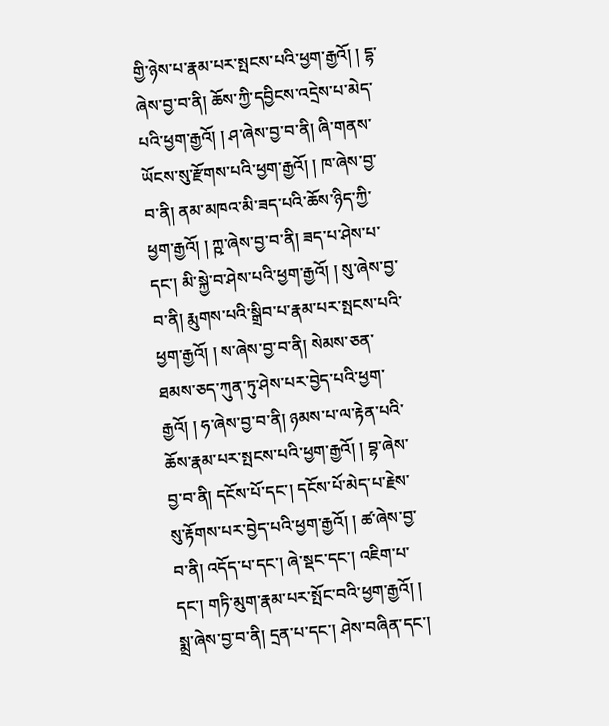གྱི་ཉེས་པ་རྣམ་པར་སྤངས་པའི་ཕྱག་རྒྱའོ། ། དྷ་ཞེས་བྱ་བ་ནི། ཆོས་ཀྱི་དབྱིངས་འདྲེས་པ་མེད་པའི་ཕྱག་རྒྱའོ། ། ཤ་ཞེས་བྱ་བ་ནི། ཞི་གནས་ཡོངས་སུ་རྫོགས་པའི་ཕྱག་རྒྱའོ། ། ཁ་ཞེས་བྱ་བ་ནི། ནམ་མཁའ་མི་ཟད་པའི་ཆོས་ཉིད་ཀྱི་ཕྱག་རྒྱའོ། ། ཀྵ་ཞེས་བྱ་བ་ནི། ཟད་པ་ཤེས་པ་དང་། མི་སྐྱེ་བ་ཤེས་པའི་ཕྱག་རྒྱའོ། ། སུ་ཞེས་བྱ་བ་ནི། རྨུགས་པའི་སྒྲིབ་པ་རྣམ་པར་སྤངས་པའི་ཕྱག་རྒྱའོ། ། ས་ཞེས་བྱ་བ་ནི། སེམས་ཅན་ཐམས་ཅད་ཀུན་ཏུ་ཤེས་པར་བྱེད་པའི་ཕྱག་རྒྱའོ། ། ཧ་ཞེས་བྱ་བ་ནི། ཉམས་པ་ལ་རྟེན་པའི་ཆོས་རྣམ་པར་སྤངས་པའི་ཕྱག་རྒྱའོ། ། བྷ་ཞེས་བྱ་བ་ནི། དངོས་པོ་དང་། དངོས་པོ་མེད་པ་རྗེས་སུ་རྟོགས་པར་བྱེད་པའི་ཕྱག་རྒྱའོ། ། ཚ་ཞེས་བྱ་བ་ནི། འདོད་པ་དང་། ཞེ་སྡང་དང་། འཇིག་པ་དང་། གཏི་མུག་རྣམ་པར་སྤོང་བའི་ཕྱག་རྒྱའོ། ། སྨྲ་ཞེས་བྱ་བ་ནི། དྲན་པ་དང་། ཤེས་བཞིན་དང་།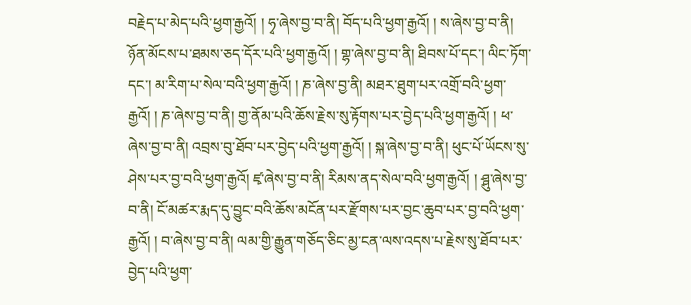བརྗེད་པ་མེད་པའི་ཕྱག་རྒྱའོ། ། ཧྭ་ཞེས་བྱ་བ་ནི། བོད་པའི་ཕྱག་རྒྱའོ། ། ས་ཞེས་བྱ་བ་ནི། ཉོན་མོངས་པ་ཐམས་ཅད་དོར་པའི་ཕྱག་རྒྱའོ། ། གྷ་ཞེས་བྱ་བ་ནི། ཐིབས་པོ་དང་། ལིང་ཏོག་དང་། མ་རིག་པ་སེལ་བའི་ཕྱག་རྒྱའོ། ། ཎ་ཞེས་བྱ་ནི། མཐར་ཐུག་པར་འགྲོ་བའི་ཕྱག་རྒྱའོ། ། ཎ་ཞེས་བྱ་བ་ནི། གྱ་ནོམ་པའི་ཆོས་རྗེས་སུ་རྟོགས་པར་བྱེད་པའི་ཕྱག་རྒྱའོ། ། ཕ་ཞེས་བྱ་བ་ནི། འབྲས་བུ་ཐོབ་པར་བྱེད་པའི་ཕྱག་རྒྱའོ། ། སྐ་ཞེས་བྱ་བ་ནི། ཕུང་པོ་ཡོངས་སུ་ཤེས་པར་བྱ་བའི་ཕྱག་རྒྱའོ། ཛྭ་ཞེས་བྱ་བ་ནི། རིམས་ནད་སེལ་བའི་ཕྱག་རྒྱའོ། ། ཤྴུ་ཞེས་བྱ་བ་ནི། ངོ་མཚར་རྨད་དུ་བྱུང་བའི་ཆོས་མངོན་པར་རྫོགས་པར་བྱང་ཆུབ་པར་བྱ་བའི་ཕྱག་རྒྱའོ། ། བ་ཞེས་བྱ་བ་ནི། ལམ་གྱི་རྒྱུན་གཅོད་ཅིང་མྱ་ངན་ལས་འདས་པ་རྗེས་སུ་ཐོབ་པར་བྱེད་པའི་ཕྱག་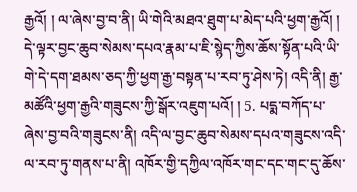རྒྱའོ། ། ལ་ཞེས་བྱ་བ་ནི། ཡི་གེའི་མཐའ་ཐུག་པ་མེད་པའི་ཕྱག་རྒྱའོ། ། དེ་ལྟར་བྱང་ཆུབ་སེམས་དཔའ་རྣམ་པ་ཇི་སྙེད་ཀྱིས་ཆོས་སྟོན་པའི་ཡི་གེ་དེ་དག་ཐམས་ཅད་ཀྱི་ཕྱག་རྒྱ་བསྟན་པ་རབ་ཏུ་ཤེས་ཏེ། འདི་ནི། རྒྱ་མཚོའི་ཕྱག་རྒྱའི་གཟུངས་ཀྱི་སྒོར་འཇུག་པའོ། ། 5. པདྨ་བཀོད་པ་ཞེས་བྱ་བའི་གཟུངས་ནི། འདི་ལ་བྱང་ཆུབ་སེམས་དཔའ་གཟུངས་འདི་ལ་རབ་ཏུ་གནས་པ་ནི། འཁོར་གྱི་དཀྱིལ་འཁོར་གང་དང་གང་དུ་ཆོས་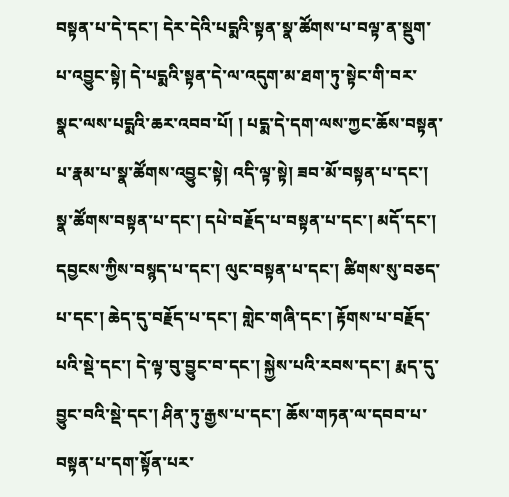བསྟན་པ་དེ་དང་། དེར་དེའི་པདྨའི་སྟན་སྣ་ཚོགས་པ་བལྟ་ན་སྡུག་པ་འབྱུང་སྟེ། དེ་པདྨའི་སྟན་དེ་ལ་འདུག་མ་ཐག་ཏུ་སྟེང་གི་བར་སྣང་ལས་པདྨའི་ཆར་འབབ་པོ། ། པདྨ་དེ་དག་ལས་ཀྱང་ཆོས་བསྟན་པ་རྣམ་པ་སྣ་ཚོགས་འབྱུང་སྟེ། འདི་ལྟ་སྟེ། ཟབ་མོ་བསྟན་པ་དང་། སྣ་ཚོགས་བསྟན་པ་དང་། དཔེ་བརྗོད་པ་བསྟན་པ་དང་། མདོ་དང་། དབྱངས་ཀྱིས་བསྙད་པ་དང་། ལུང་བསྟན་པ་དང་། ཚིགས་སུ་བཅད་པ་དང་། ཆེད་དུ་བརྗོད་པ་དང་། གླེང་གཞི་དང་། རྟོགས་པ་བརྗོད་པའི་སྡེ་དང་། དེ་ལྟ་བུ་བྱུང་བ་དང་། སྐྱེས་པའི་རབས་དང་། རྨད་དུ་བྱུང་བའི་སྡེ་དང་། ཤིན་ཏུ་རྒྱས་པ་དང་། ཆོས་གཏན་ལ་དབབ་པ་བསྟན་པ་དག་སྟོན་པར་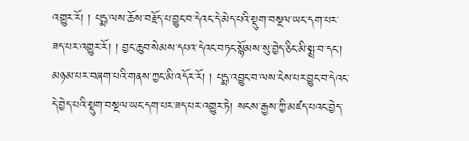འགྱུར་རོ། ། པདྨ་ལས་ཆོས་བརྗོད་པ་བྱུང་བ་དེའང་དེ་མེད་པའི་སྡུག་བསྔལ་ཡང་དག་པར་ཟད་པར་འགྱུར་རོ། ། བྱང་ཆུབ་སེམས་དཔའ་དེའང་བཏང་སྙོམས་སུ་བྱེད་ཅིང་མི་སྨྲ་བ་དང་། མཉམ་པར་བཞག་པའི་གནས་ཀྱང་མི་འདོར་རོ། ། པདྨ་འབྱུང་བ་ལས་ངེས་པར་བྱུང་བ་དེའང་དེ་བྱེད་པའི་སྡུག་བསྔལ་ཡང་དག་པར་ཟད་པར་འགྱུར་ཏེ། སངས་རྒྱས་ཀྱི་མཛད་པའང་བྱེད་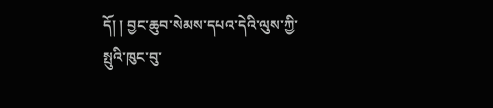དོ། ། བྱང་ཆུབ་སེམས་དཔའ་དེའི་ལུས་ཀྱི་སྤུའི་ཁུང་བུ་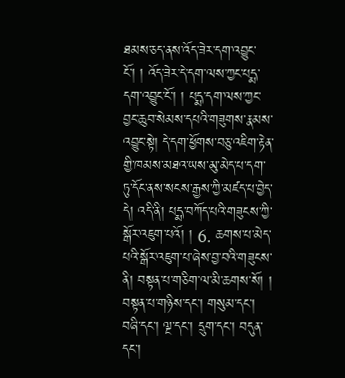ཐམས་ཅད་ནས་འོད་ཟེར་དག་འབྱུང་ངོ་། ། འོད་ཟེར་དེ་དག་ལས་ཀྱང་པདྨ་དག་འབྱུང་ངོ་། ། པདྨ་དག་ལས་ཀྱང་བྱང་ཆུབ་སེམས་དཔའི་གཟུགས་རྣམས་འབྱུང་སྟེ། དེ་དག་ཕྱོགས་བཅུ་འཇིག་རྟེན་གྱི་ཁམས་མཐའ་ཡས་མུ་མེད་པ་དག་ཏུ་དོང་ནས་སངས་རྒྱས་ཀྱི་མཛད་པ་བྱེད་དེ། འདི་ནི། པདྨ་བཀོད་པའི་གཟུངས་ཀྱི་སྒོར་འཇུག་པའོ། ། 6. ཆགས་པ་མེད་པའི་སྒོར་འཇུག་པ་ཞེས་བྱ་བའི་གཟུངས་ནི། བསྟན་པ་གཅིག་ལ་མི་ཆགས་སོ། ། བསྟན་པ་གཉིས་དང་། གསུམ་དང་། བཞི་དང་། ལྔ་དང་། དྲུག་དང་། བདུན་དང་།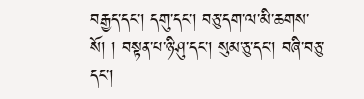བརྒྱད་དང་། དགུ་དང་། བཅུ་དག་ལ་མི་ཆགས་སོ། ། བསྟན་པ་ཉི་ཤུ་དང་། སུམ་ཅུ་དང་། བཞི་བཅུ་དང་།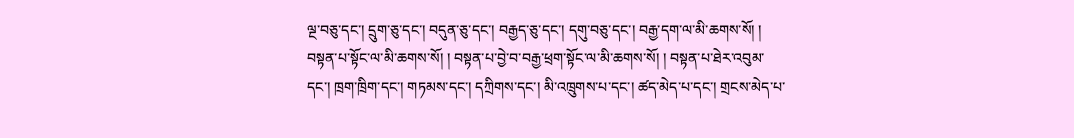ལྔ་བཅུ་དང་། དྲུག་ཅུ་དང་། བདུན་ཅུ་དང་། བརྒྱད་ཅུ་དང་། དགུ་བཅུ་དང་། བརྒྱ་དག་ལ་མི་ཆགས་སོ། ། བསྟན་པ་སྟོང་ལ་མི་ཆགས་སོ། ། བསྟན་པ་བྱེ་བ་བརྒྱ་ཕྲག་སྟོང་ལ་མི་ཆགས་སོ། ། བསྟན་པ་ཐེར་འབུམ་དང་། ཁྲག་ཁྲིག་དང་། གཏམས་དང་། དཀྲིགས་དང་། མི་འཁྲུགས་པ་དང་། ཚད་མེད་པ་དང་། གྲངས་མེད་པ་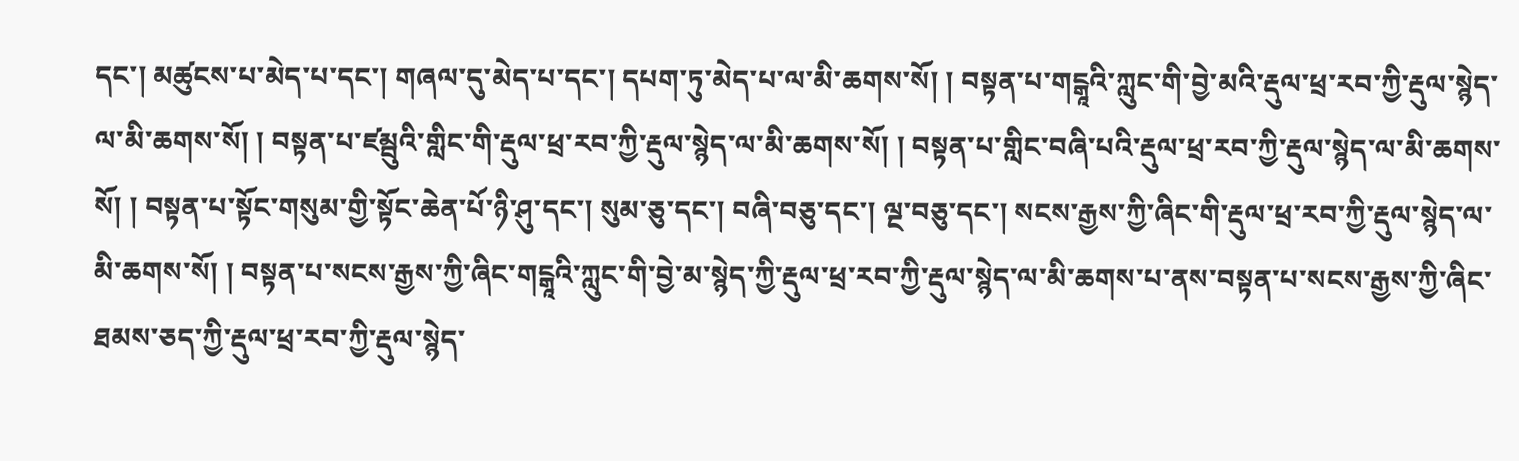དང་། མཚུངས་པ་མེད་པ་དང་། གཞལ་དུ་མེད་པ་དང་། དཔག་ཏུ་མེད་པ་ལ་མི་ཆགས་སོ། ། བསྟན་པ་གངྒཱའི་ཀླུང་གི་བྱེ་མའི་རྡུལ་ཕྲ་རབ་ཀྱི་རྡུལ་སྙེད་ལ་མི་ཆགས་སོ། ། བསྟན་པ་ཛམྦུའི་གླིང་གི་རྡུལ་ཕྲ་རབ་ཀྱི་རྡུལ་སྙེད་ལ་མི་ཆགས་སོ། ། བསྟན་པ་གླིང་བཞི་པའི་རྡུལ་ཕྲ་རབ་ཀྱི་རྡུལ་སྙེད་ལ་མི་ཆགས་སོ། ། བསྟན་པ་སྟོང་གསུམ་གྱི་སྟོང་ཆེན་པོ་ཉི་ཤུ་དང་། སུམ་ཅུ་དང་། བཞི་བཅུ་དང་། ལྔ་བཅུ་དང་། སངས་རྒྱས་ཀྱི་ཞིང་གི་རྡུལ་ཕྲ་རབ་ཀྱི་རྡུལ་སྙེད་ལ་མི་ཆགས་སོ། ། བསྟན་པ་སངས་རྒྱས་ཀྱི་ཞིང་གངྒཱའི་ཀླུང་གི་བྱེ་མ་སྙེད་ཀྱི་རྡུལ་ཕྲ་རབ་ཀྱི་རྡུལ་སྙེད་ལ་མི་ཆགས་པ་ནས་བསྟན་པ་སངས་རྒྱས་ཀྱི་ཞིང་ཐམས་ཅད་ཀྱི་རྡུལ་ཕྲ་རབ་ཀྱི་རྡུལ་སྙེད་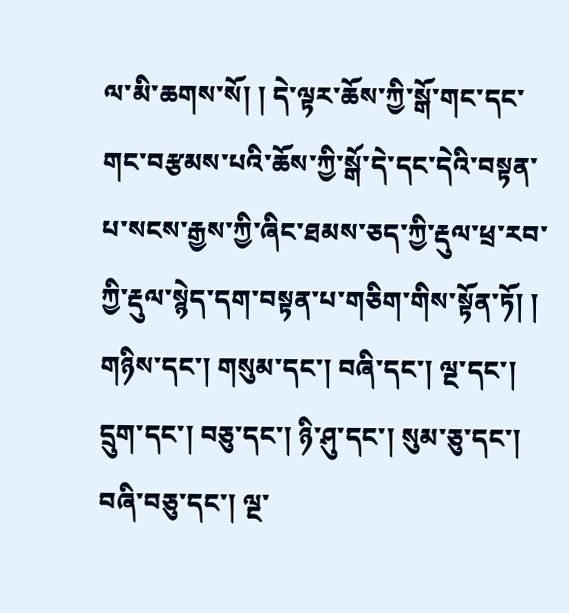ལ་མི་ཆགས་སོ། ། དེ་ལྟར་ཆོས་ཀྱི་སྒོ་གང་དང་གང་བརྩམས་པའི་ཆོས་ཀྱི་སྒོ་དེ་དང་དེའི་བསྟན་པ་སངས་རྒྱས་ཀྱི་ཞིང་ཐམས་ཅད་ཀྱི་རྡུལ་ཕྲ་རབ་ཀྱི་རྡུལ་སྙེད་དག་བསྟན་པ་གཅིག་གིས་སྟོན་ཏོ། ། གཉིས་དང་། གསུམ་དང་། བཞི་དང་། ལྔ་དང་། དྲུག་དང་། བཅུ་དང་། ཉི་ཤུ་དང་། སུམ་ཅུ་དང་། བཞི་བཅུ་དང་། ལྔ་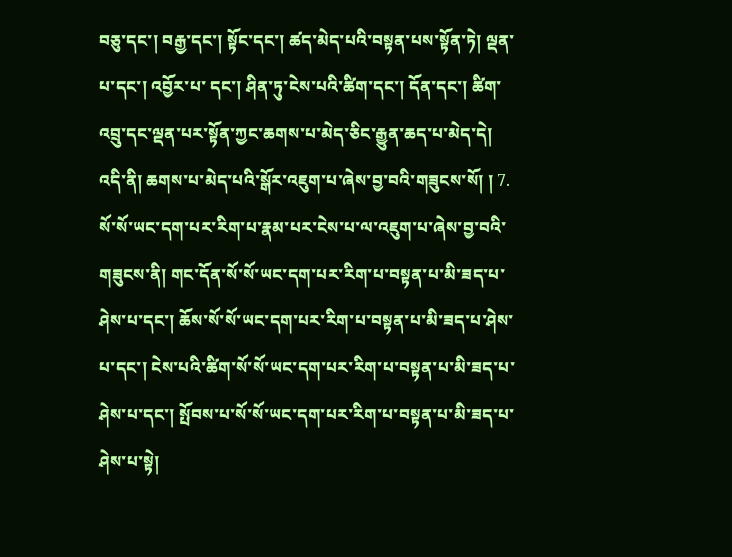བཅུ་དང་། བརྒྱ་དང་། སྟོང་དང་། ཚད་མེད་པའི་བསྟན་པས་སྟོན་ཏེ། ལྡན་པ་དང་། འབྱོར་པ་ དང་། ཤིན་ཏུ་ངེས་པའི་ཚིག་དང་། དོན་དང་། ཚིག་འབྲུ་དང་ལྡན་པར་སྟོན་ཀྱང་ཆགས་པ་མེད་ཅིང་རྒྱུན་ཆད་པ་མེད་དེ། འདི་ནི། ཆགས་པ་མེད་པའི་སྒོར་འཇུག་པ་ཞེས་བྱ་བའི་གཟུངས་སོ། ། 7. སོ་སོ་ཡང་དག་པར་རིག་པ་རྣམ་པར་ངེས་པ་ལ་འཇུག་པ་ཞེས་བྱ་བའི་གཟུངས་ནི། གང་དོན་སོ་སོ་ཡང་དག་པར་རིག་པ་བསྟན་པ་མི་ཟད་པ་ཤེས་པ་དང་། ཆོས་སོ་སོ་ཡང་དག་པར་རིག་པ་བསྟན་པ་མི་ཟད་པ་ཤེས་པ་དང་། ངེས་པའི་ཚིག་སོ་སོ་ཡང་དག་པར་རིག་པ་བསྟན་པ་མི་ཟད་པ་ཤེས་པ་དང་། སྤོབས་པ་སོ་སོ་ཡང་དག་པར་རིག་པ་བསྟན་པ་མི་ཟད་པ་ཤེས་པ་སྟེ།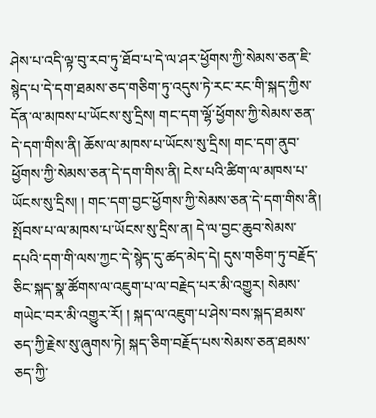ཤེས་པ་འདི་ལྟ་བུ་རབ་ཏུ་ཐོབ་པ་དེ་ལ་ཤར་ཕྱོགས་ཀྱི་སེམས་ཅན་ཇི་སྙེད་པ་དེ་དག་ཐམས་ཅད་གཅིག་ཏུ་འདུས་ཏེ་རང་རང་གི་སྐད་ཀྱིས་དོན་ལ་མཁས་པ་ཡོངས་སུ་དྲིས། གང་དག་ལྷོ་ཕྱོགས་ཀྱི་སེམས་ཅན་དེ་དག་གིས་ནི། ཆོས་ལ་མཁས་པ་ཡོངས་སུ་དྲིས། གང་དག་ནུབ་ཕྱོགས་ཀྱི་སེམས་ཅན་དེ་དག་གིས་ནི། ངེས་པའི་ཚིག་ལ་མཁས་པ་ཡོངས་སུ་དྲིས། ། གང་དག་བྱང་ཕྱོགས་ཀྱི་སེམས་ཅན་དེ་དག་གིས་ནི། སྤོབས་པ་ལ་མཁས་པ་ཡོངས་སུ་དྲིས་ན། དེ་ལ་བྱང་ཆུབ་སེམས་དཔའི་དག་གི་ལས་ཀྱང་དེ་སྙེད་དུ་ཚད་མེད་དེ། དུས་གཅིག་ཏུ་བརྗོད་ཅིང་སྐད་སྣ་ཚོགས་ལ་འཇུག་པ་ལ་བརྗེད་པར་མི་འགྱུར། སེམས་གཡེང་བར་མི་འགྱུར་རོ། ། སྐད་ལ་འཇུག་པ་ཤེས་བས་སྐད་ཐམས་ཅད་ཀྱི་རྗེས་སུ་ཞུགས་ཏེ། སྐད་ཅིག་བརྗོད་པས་སེམས་ཅན་ཐམས་ཅད་ཀྱི་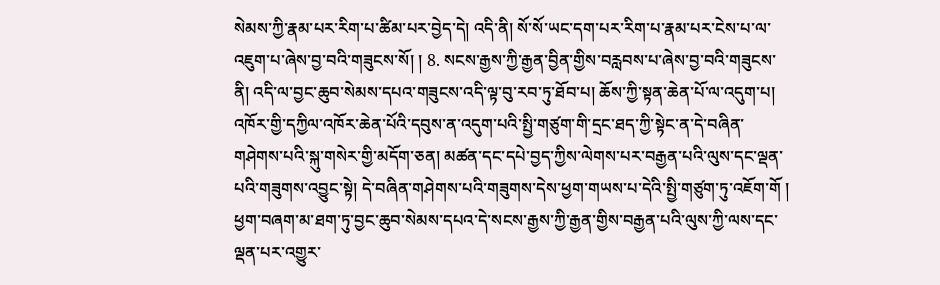སེམས་ཀྱི་རྣམ་པར་རིག་པ་ཚིམ་པར་བྱེད་དེ། འདི་ནི། སོ་སོ་ཡང་དག་པར་རིག་པ་རྣམ་པར་ངེས་པ་ལ་འཇུག་པ་ཞེས་བྱ་བའི་གཟུངས་སོ། ། 8. སངས་རྒྱས་ཀྱི་རྒྱན་བྱིན་གྱིས་བརླབས་པ་ཞེས་བྱ་བའི་གཟུངས་ནི། འདི་ལ་བྱང་ཆུབ་སེམས་དཔའ་གཟུངས་འདི་ལྟ་བུ་རབ་ཏུ་ཐོབ་པ། ཆོས་ཀྱི་སྟན་ཆེན་པོ་ལ་འདུག་པ། འཁོར་གྱི་དཀྱིལ་འཁོར་ཆེན་པོའི་དབུས་ན་འདུག་པའི་སྤྱི་གཙུག་གི་དྲང་ཐད་ཀྱི་སྟེང་ན་དེ་བཞིན་གཤེགས་པའི་སྐུ་གསེར་གྱི་མདོག་ཅན། མཚན་དང་དཔེ་བྱད་ཀྱིས་ལེགས་པར་བརྒྱན་པའི་ལུས་དང་ལྡན་པའི་གཟུགས་འབྱུང་སྟེ། དེ་བཞིན་གཤེགས་པའི་གཟུགས་དེས་ཕྱག་གཡས་པ་དེའི་སྤྱི་གཙུག་ཏུ་འཇོག་གོ ། ཕྱག་བཞག་མ་ཐག་ཏུ་བྱང་ཆུབ་སེམས་དཔའ་དེ་སངས་རྒྱས་ཀྱི་རྒྱན་གྱིས་བརྒྱན་པའི་ལུས་ཀྱི་ལས་དང་ལྡན་པར་འགྱུར་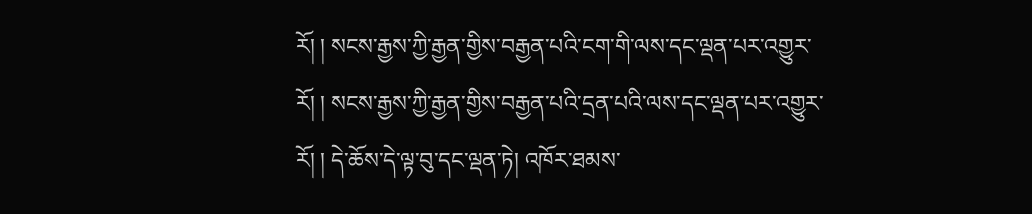རོ། ། སངས་རྒྱས་ཀྱི་རྒྱན་གྱིས་བརྒྱན་པའི་ངག་གི་ལས་དང་ལྡན་པར་འགྱུར་རོ། ། སངས་རྒྱས་ཀྱི་རྒྱན་གྱིས་བརྒྱན་པའི་དྲན་པའི་ལས་དང་ལྡན་པར་འགྱུར་རོ། ། དེ་ཆོས་དེ་ལྟ་བུ་དང་ལྡན་ཏེ། འཁོར་ཐམས་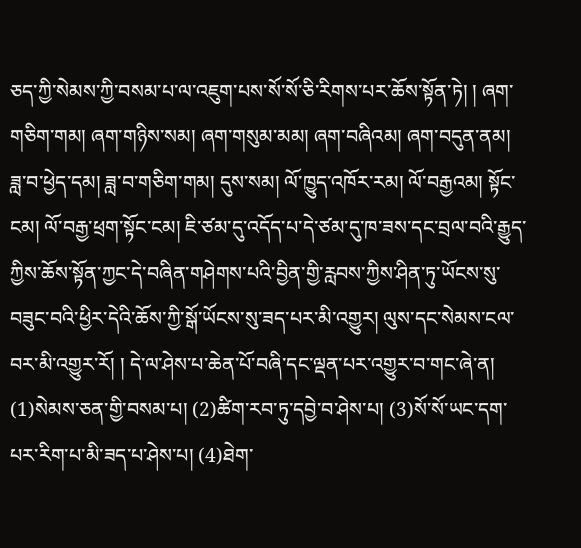ཅད་ཀྱི་སེམས་ཀྱི་བསམ་པ་ལ་འཇུག་པས་སོ་སོ་ཅི་རིགས་པར་ཆོས་སྟོན་ཏེ། ། ཞག་གཅིག་གམ། ཞག་གཉིས་སམ། ཞག་གསུམ་མམ། ཞག་བཞིའམ། ཞག་བདུན་ནམ། ཟླ་བ་ཕྱེད་དམ། ཟླ་བ་གཅིག་གམ། དུས་སམ། ལོ་ཁྱུད་འཁོར་རམ། ལོ་བརྒྱའམ། སྟོང་ངམ། ལོ་བརྒྱ་ཕྲག་སྟོང་ངམ། ཇི་ཙམ་དུ་འདོད་པ་དེ་ཙམ་དུ་ཁ་ཟས་དང་བྲལ་བའི་རྒྱུད་ཀྱིས་ཆོས་སྟོན་ཀྱང་དེ་བཞིན་གཤེགས་པའི་བྱིན་གྱི་རླབས་ཀྱིས་ཤིན་ཏུ་ཡོངས་སུ་བཟུང་བའི་ཕྱིར་དེའི་ཆོས་ཀྱི་སྒོ་ཡོངས་སུ་ཟད་པར་མི་འགྱུར། ལུས་དང་སེམས་ངལ་བར་མི་འགྱུར་རོ། ། དེ་ལ་ཤེས་པ་ཆེན་པོ་བཞི་དང་ལྡན་པར་འགྱུར་བ་གང་ཞེ་ན། (1)སེམས་ཅན་གྱི་བསམ་པ། (2)ཚིག་རབ་ཏུ་དབྱེ་བ་ཤེས་པ། (3)སོ་སོ་ཡང་དག་པར་རིག་པ་མི་ཟད་པ་ཤེས་པ། (4)ཐེག་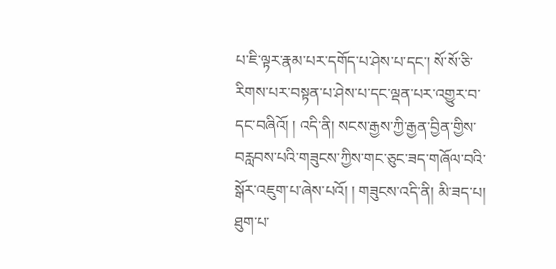པ་ཇི་ལྟར་རྣམ་པར་དགོད་པ་ཤེས་པ་དང་། སོ་སོ་ཅི་རིགས་པར་བསྟན་པ་ཤེས་པ་དང་ལྡན་པར་འགྱུར་བ་དང་བཞིའོ། ། འདི་ནི། སངས་རྒྱས་ཀྱི་རྒྱན་བྱིན་གྱིས་བརླབས་པའི་གཟུངས་ཀྱིས་གང་ཅུང་ཟད་གཞོལ་བའི་སྒོར་འཇུག་པ་ཞེས་པའོ། ། གཟུངས་འདི་ནི། མི་ཟད་པ། ཐུག་པ་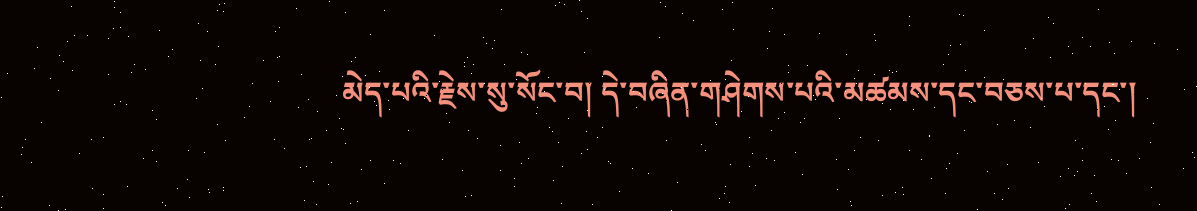མེད་པའི་རྗེས་སུ་སོང་བ། དེ་བཞིན་གཤེགས་པའི་མཚམས་དང་བཅས་པ་དང་།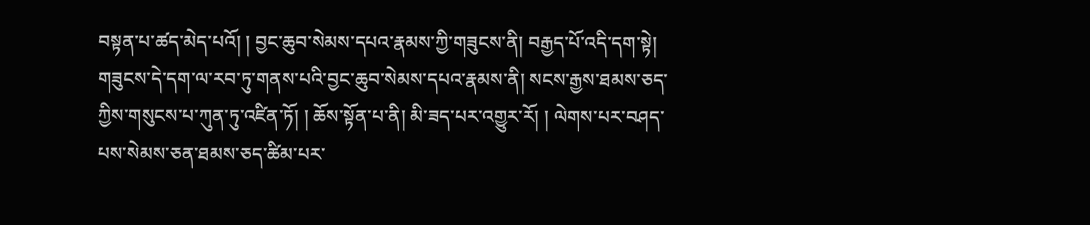བསྟན་པ་ཚད་མེད་པའོ། ། བྱང་ཆུབ་སེམས་དཔའ་རྣམས་ཀྱི་གཟུངས་ནི། བརྒྱད་པོ་འདི་དག་སྟེ། གཟུངས་དེ་དག་ལ་རབ་ཏུ་གནས་པའི་བྱང་ཆུབ་སེམས་དཔའ་རྣམས་ནི། སངས་རྒྱས་ཐམས་ཅད་ཀྱིས་གསུངས་པ་ཀུན་ཏུ་འཛིན་ཏོ། ། ཆོས་སྟོན་པ་ནི། མི་ཟད་པར་འགྱུར་རོ། ། ལེགས་པར་བཤད་པས་སེམས་ཅན་ཐམས་ཅད་ཚིམ་པར་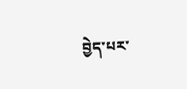བྱེད་པར་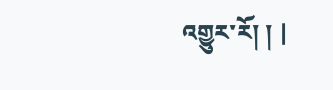འགྱུར་རོ། ། |